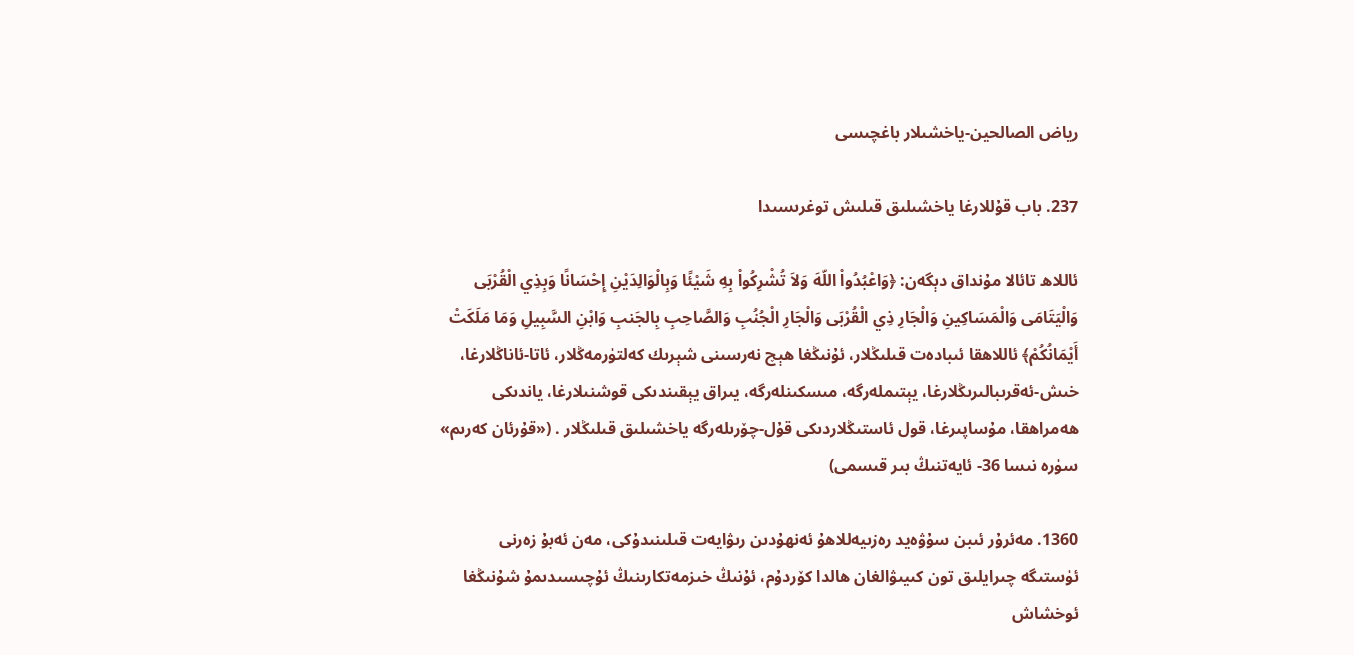رياض الصالحين-ياخشىلار باغچىسى

237. باب قۇللارغا ياخشىلىق قىلىش توغرىسىدا

ئاللاھ تائالا مۇنداق دېگەن: ﴿وَاعْبُدُواْ اللّهَ وَلاَ تُشْرِكُواْ بِهِ شَيْئًا وَبِالْوَالِدَيْنِ إِحْسَانًا وَبِذِي الْقُرْبَى وَالْيَتَامَى وَالْمَسَاكِينِ وَالْجَارِ ذِي الْقُرْبَى وَالْجَارِ الْجُنُبِ وَالصَّاحِبِ بِالجَنبِ وَابْنِ السَّبِيلِ وَمَا مَلَكَتْ أَيْمَانُكُمْ﴾ ئاللاھقا ئىبادەت قىلىڭلار، ئۇنىڭغا ھېچ نەرسىنى شېرىك كەلتۈرمەڭلار، ئاتا-ئاناڭلارغا، خىش-ئەقرىبالىرىڭلارغا، يېتىملەرگە، مىسكىنلەرگە، يىراق يېقىندىكى قوشنىلارغا، ياندىكى ھەمراھقا، مۇساپىرغا، قول ئاستىڭلاردىكى قۇل-چۆرىلەرگە ياخشىلىق قىلىڭلار . («قۇرئان كەرىم» سۈرە نىسا 36- ئايەتنىڭ بىر قىسمى)

1360. مەئرۇر ئىبن سۇۋەيد رەزىيەللاھۇ ئەنھۇدىن رىۋايەت قىلىنىدۇكى، مەن ئەبۇ زەرنى ئۈستىگە چىرايلىق تون كىيىۋالغان ھالدا كۆردۇم، ئۇنىڭ خىزمەتكارىنىڭ ئۇچىسىدىمۇ شۇنىڭغا ئوخشاش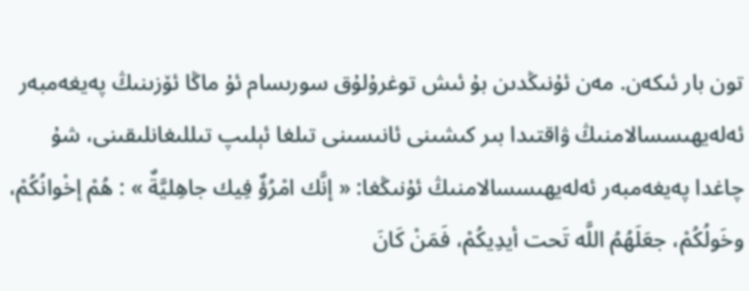تون بار ئىكەن. مەن ئۇنىڭدىن بۇ ئىش توغرۇلۇق سورىسام ئۇ ماڭا ئۆزىنىڭ پەيغەمبەر ئەلەيھىسسالامنىڭ ۋاقتىدا بىر كىشىنى ئانىسىنى تىلغا ئېلىپ تىللىغانلىقىنى، شۇ چاغدا پەيغەمبەر ئەلەيھىسسالامنىڭ ئۇنىڭغا: « إنَّك امْرُؤٌ فِيك جاهِليَّةٌ » : هُمْ إخْوانُكُمْ، وخَولُكُمْ، جعَلَهُمُ اللَّه تَحت أيدِيكُمْ، فَمَنْ كَانَ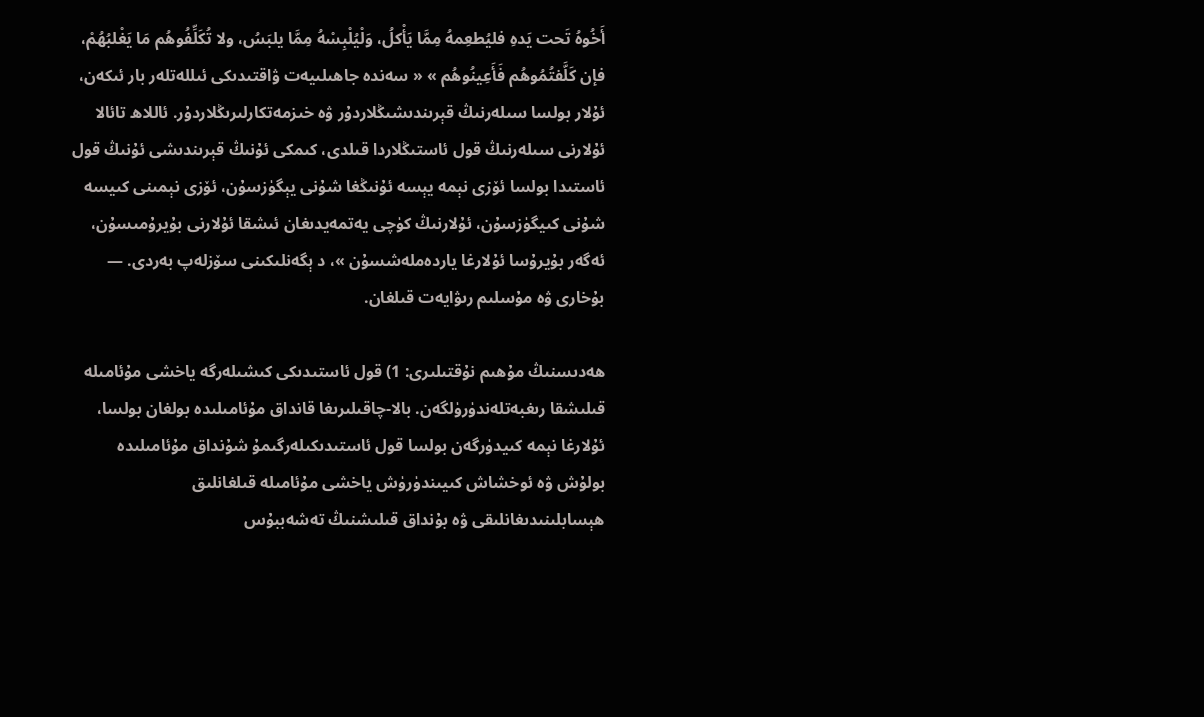أَخُوهُ تَحت يَدهِ فليُطعِمهُ مِمَّا يَأْكلُ، وَلْيُلْبِسْهُ مِمَّا يلبَسُ، ولا تُكَلِّفُوهُم مَا يَغْلبُهُمْ، فإن كَلَّفتُمُوهُم فَأَعِينُوهُم » « سەندە جاھىلىيەت ۋاقتىدىكى ئىللەتلەر بار ئىكەن، ئۇلار بولسا سىلەرنىڭ قېرىندىشىڭلاردۇر ۋە خىزمەتكارلىرىڭلاردۇر. ئاللاھ تائالا ئۇلارنى سىلەرنىڭ قول ئاستىڭلاردا قىلدى، كىمكى ئۇنىڭ قېرىندىشى ئۇنىڭ قول ئاستىدا بولسا ئۆزى نېمە يېسە ئۇنىڭغا شۇنى يېگۈزسۇن، ئۆزى نېمىنى كىيسە شۇنى كىيگۈزسۇن، ئۇلارنىڭ كۈچى يەتمەيدىغان ئىشقا ئۇلارنى بۇيرۇمىسۇن، ئەگەر بۇيرۇسا ئۇلارغا ياردەملەشسۇن »، د ېگەنلىكىنى سۆزلەپ بەردى. ― بۇخارى ۋە مۇسلىم رىۋايەت قىلغان.

ھەدىسنىڭ مۇھىم نۇقتىلىرى: 1) قول ئاستىدىكى كىشىلەرگە ياخشى مۇئامىلە قىلىشقا رىغبەتلەندۈرۈلگەن. بالا-چاقىلىرىغا قانداق مۇئامىلىدە بولغان بولسا، ئۇلارغا نېمە كىيدۈرگەن بولسا قول ئاستىدىكىلەرگىمۇ شۇنداق مۇئامىلىدە بولۇش ۋە ئوخشاش كىيىندۈرۈش ياخشى مۇئامىلە قىلغانلىق ھېسابلىنىدىغانلىقى ۋە بۇنداق قىلىشنىڭ تەشەببۇس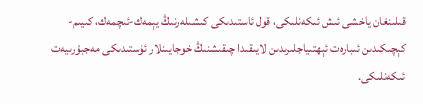قىلىنغان ياخشى ئىش ئىكەنلىكى، قول ئاستىدىكى كىشىلەرنىڭ يېمەك-ئىچمەك، كىيىم-كېچىكىدىن ئىبارەت ئېھتىياجلىرىدىن لايىقىدا چىقىشنىڭ خوجايىنلار ئۈستىدىكى مەجبۇرىيەت ئىكەنلىكى.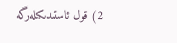2) قول ئاستىدىكىلەرگە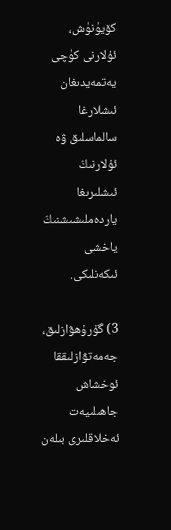كۆيۈنۈش، ئۇلارنى كۈچى يەتمەيدىغان ئىشلارغا سالماسلىق ۋە ئۇلارنىڭ ئىشلىرىغا ياردەملىشىشنىڭ ياخشى ئىكەنلىكى.

3) گۇرۇھۋازلىق، جەمەتۋازلىققا ئوخشاش جاھىلىيەت ئەخلاقلىرى بىلەن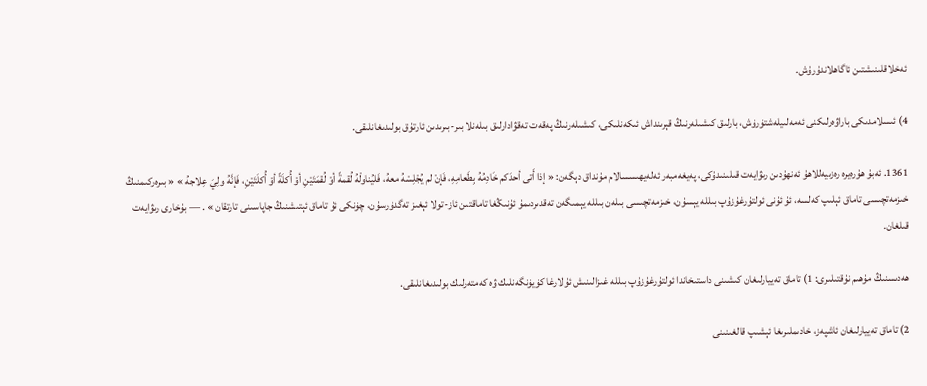ئەخلاقلىنىشتىن ئاگاھلاندۇرۇش.

4) ئىسلامدىكى باراۋەرلىكنى ئەمەلىيلەشتۈرۈش، بارلىق كىشىلەرنىڭ قېرىنداش ئىكەنلىكى، كىشىلەرنىڭ پەقەت تەقۋادارلىق بىلەنلا بىر-بىرىدىن ئارتۇق بولىدىغانلىقى.

1361. ئەبۇ ھۇرەيرە رەزىيەللاھۇ ئەنھۇدىن رىۋايەت قىلىنىدۇكى، پەيغەمبەر ئەلەيھىسسالام مۇنداق دېگەن: « إذا أَتى أحدَكم خَادِمُهُ بِطَعامِهِ، فَإنْ لم يُجْلِسْهُ معهُ، فَليُناولْهُ لُقمةً أوْ لُقمَتَيْنِ أوْ أُكلَةً أوْ أُكلَتَيْنِ، فَإنَّهُ ولِيَ عِلاجهُ » « بىرەركىمنىڭ خىزمەتچىسى تاماق ئېلىپ كەلسە، ئۇ ئۇنى ئولتۇرغۇزۇپ بىللە يېسۇن، خىزمەتچىسى بىلەن بىللە يېمىگەن تەقدىردىمۇ ئۇنىڭغا تاماقتىن ئاز-تولا ئېغىز تەگدۈرسۇن، چۈنكى ئۇ تاماق ئېتىشنىڭ جاپاسىنى تارتقان » . ― بۇخارى رىۋايەت قىلغان.

ھەدىسنىڭ مۇھىم نۇقتىلىرى: 1) تاماق تەييارلىغان كىشىنى داستىخاندا ئولتۇرغۇزۇپ بىللە غىزالىنىش ئۇلارغا كۈيۈنگەنلىك ۋە كەمتەرلىك بولىدىغانلىقى.

2) تاماق تەييارلىغان ئاشپەز، خادىملىرىغا ئېشىپ قالغىنىنى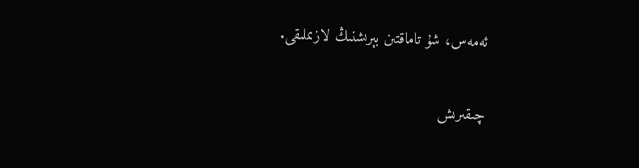ئەمەس، شۇ تاماقتىن بېرىشنىڭ لازىملىقى.

چىقىرىش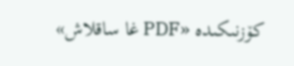كۆزنىكىدە «PDF غا ساقلاش»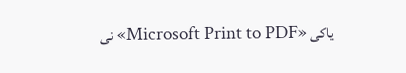ياكى «Microsoft Print to PDF» نى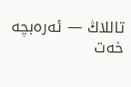تاللاڭ — ئەرەبچە خەت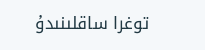توغرا ساقلىنىدۇ